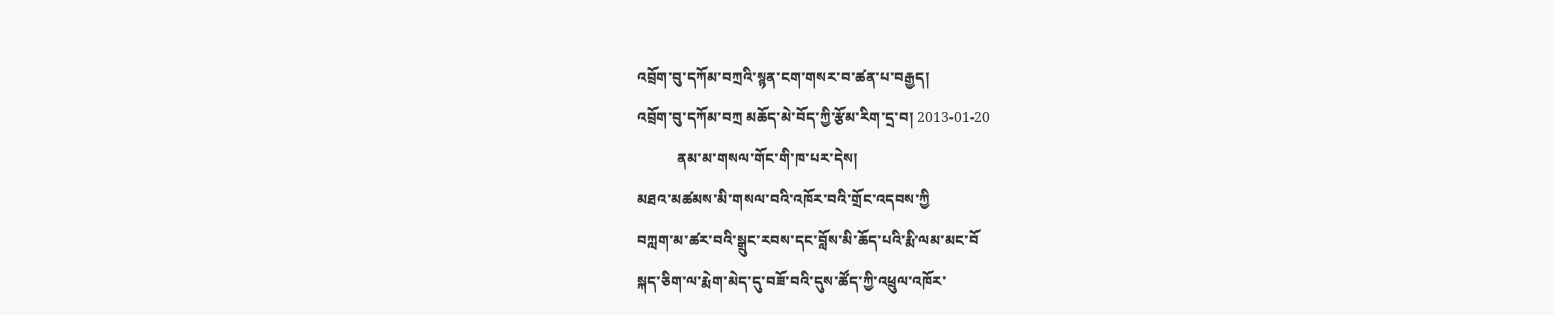འབྲོག་བུ་དཀོམ་བཀྲའི་སྙན་ངག་གསར་བ་ཚན་པ་བརྒྱད།
འབྲོག་བུ་དཀོམ་བཀྲ མཆོད་མེ་བོད་ཀྱི་རྩོམ་རིག་དྲ་བ། 2013-01-20
           ནམ་མ་གསལ་གོང་གི་ཁ་པར་དེས།
མཐའ་མཚམས་མི་གསལ་བའི་འཁོར་བའི་གྲོང་འདབས་ཀྱི
བཀླག་མ་ཚར་བའི་སྒྲུང་རབས་དང་བློས་མི་ཆོད་པའི་རྨི་ལམ་མང་བོ
སྐད་ཅིག་ལ་རྨེག་མེད་དུ་བཟོ་བའི་དུས་ཚོད་ཀྱི་འཕྲུལ་འཁོར་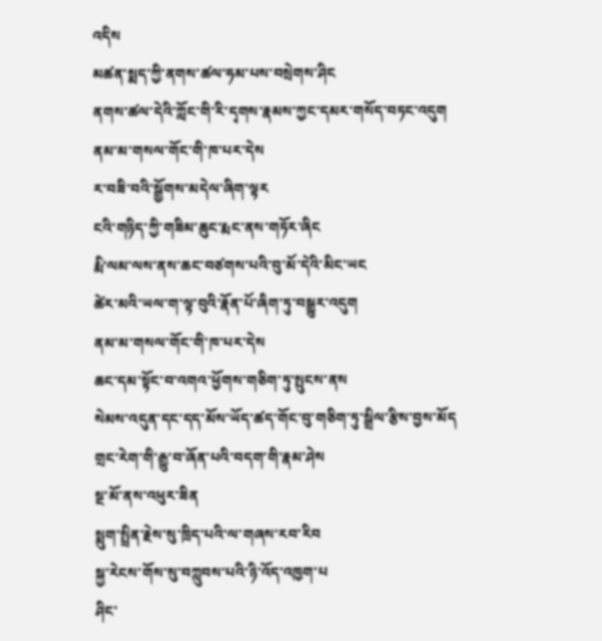འདིས
མཚན་སྨད་ཀྱི་ནགས་ཚལ་ཧམ་པས་བསྲེགས་ཤིང
ནགས་ཚལ་དེའི་ཀློང་གི་རི་དྭགས་རྣམས་ཀྱང་དམར་གསོད་བཏང་འདུག
ནམ་མ་གསལ་གོང་གི་ཁ་པར་དེས
ར་བཟི་བའི་སྒྱོགས་མདེལ་ཞིག་ལྟར
ངའི་གཉིད་ཀྱི་གཟིམ་ཆུང་རྨང་ནས་གཏོར་ཞིང
རྨི་ལམ་ལས་ནས་ཆང་བཙགས་པའི་བུ་མོ་དེའི་མིང་ཡང
ཚེར་མའི་ཡལ་ག་ལྟ་བུའི་རྣོན་པོ་ཞིག་ཏུ་བསྒྱུར་འདུག
ནམ་མ་གསལ་གོང་གི་ཁ་པར་དེས
ཆང་དམ་སྟོང་བ་འགའ་ཕྱོགས་གཅིག་ཏུ་སྤུངས་ནས
སེམས་འདུན་དང་དད་མོས་ཡོད་ཚད་གོང་བུ་གཅིག་ཏུ་སྒྲིལ་རྩིས་བྱས་མོད
གྲང་རེག་གི་རྒྱུ་བ་ཞོན་པའི་བདག་གི་རྣམ་ཤེས
སྔ་མོ་ནས་འཕུར་ཟིན
སྨུག་སྤྲིན་རྗེས་སུ་ཁྲིད་པའི་ལ་གཞས་རབ་རིབ
སྐྱ་རེངས་གོས་སུ་བཀླུབས་པའི་ཉི་འོད་འཁྱག་པ
ཤིང་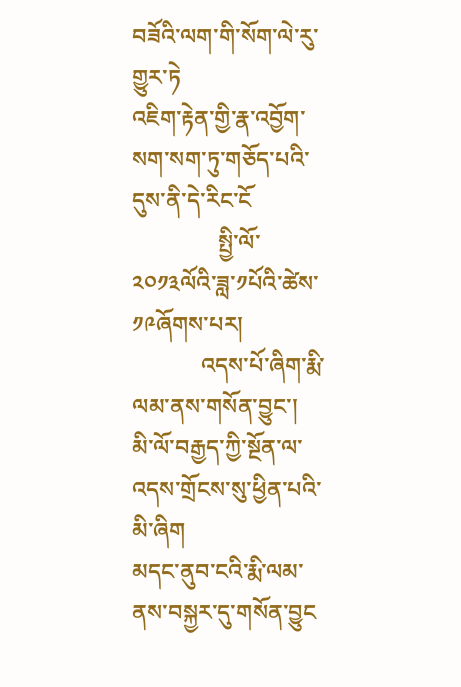བཟོའི་ལག་གི་སོག་ལེ་རུ་གྱུར་ཏེ
འཇིག་རྟེན་གྱི་རྣ་འབྱོག་སག་སག་ཏུ་གཅོད་པའི་དུས་ནི་དེ་རིང་ངོ
               སྤྱི་ལོ་༢༠༡༣ལོའི་ཟླ་༡པོའི་ཚེས་༡༩ཞོགས་པར།
            འདས་པོ་ཞིག་རྨི་ལམ་ནས་གསོན་བྱུང་།
མི་ལོ་བརྒྱད་ཀྱི་སྔོན་ལ་འདས་གྲོངས་སུ་ཕྱིན་པའི་མི་ཞིག
མདང་ནུབ་ངའི་རྨི་ལམ་ནས་བསྐྱར་དུ་གསོན་བྱུང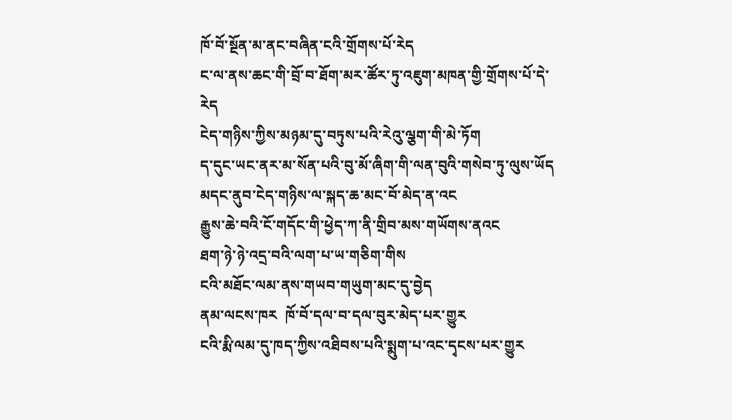ཁོ་བོ་སྔོན་མ་ནང་བཞིན་ངའི་གྲོགས་པོ་རེད
ང་ལ་ནས་ཆང་གི་བྲོ་བ་ཐོག་མར་ཚོར་ཏུ་འཇུག་མཁན་གྱི་གྲོགས་པོ་དེ་རེད
ངེད་གཉིས་ཀྱིས་མཉམ་དུ་བཏུས་པའི་རེའུ་ལྕག་གི་མེ་ཏོག
ད་དུང་ཡང་ནར་མ་སོན་པའི་བུ་མོ་ཞིག་གི་ལན་བུའི་གསེབ་ཏུ་ལུས་ཡོད
མདང་ནུབ་ངེད་གཉིས་ལ་སྐད་ཆ་མང་བོ་མེད་ན་འང
རྒྱུས་ཆེ་བའི་ངོ་གདོང་གི་ཕྱེད་ཀ་ནི་གྲིབ་མས་གཡོགས་ནའང
ཐག་ཉེ་ཉེ་འདྲ་བའི་ལག་པ་ཡ་གཅིག་གིས
ངའི་མཐོང་ལམ་ནས་གཡབ་གཡུག་མང་དུ་བྱེད
ནམ་ལངས་ཁར  ཁོ་བོ་དལ་བ་དལ་བུར་མེད་པར་གྱུར
ངའི་རྨི་ལམ་དུ་ཁད་ཀྱིས་འཐིབས་པའི་སྨུག་པ་འང་དྭངས་པར་གྱུར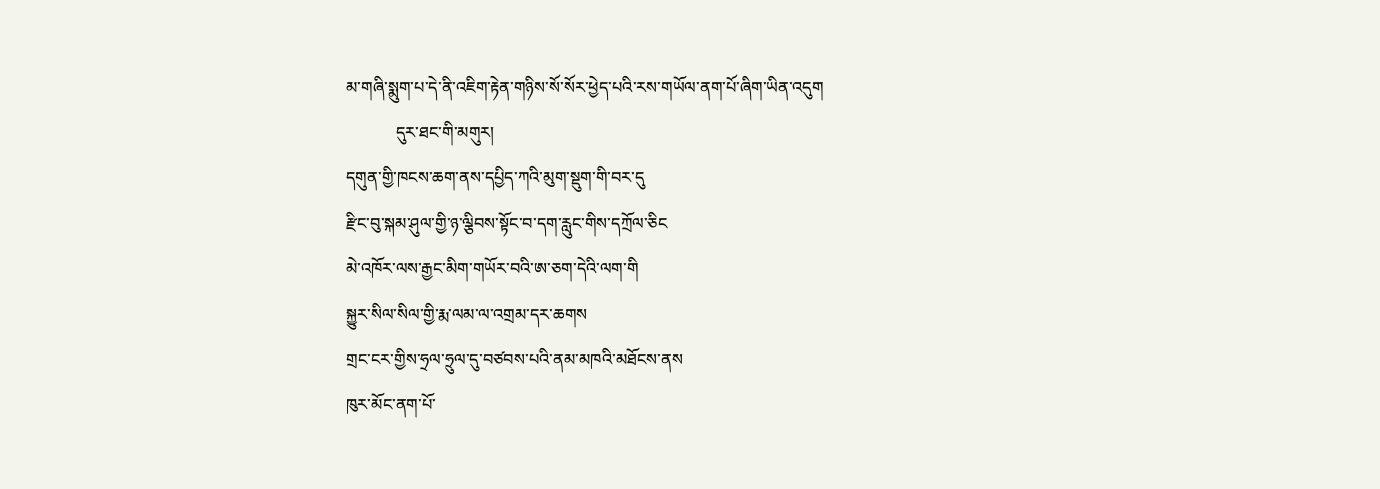མ་གཞི་སྨུག་པ་དེ་ནི་འཇིག་རྟེན་གཉིས་སོ་སོར་ཕྱེད་པའི་རས་གཡོལ་ནག་པོ་ཞིག་ཡིན་འདུག
            དུར་ཐང་གི་མགུར།
དགུན་གྱི་ཁངས་ཆག་ནས་དཔྱིད་ཀའི་མུག་སྡུག་གི་བར་དུ
རྫིང་བུ་སྐམ་ཤུལ་གྱི་ཉ་ལྕིབས་སྟོང་བ་དག་རླུང་གིས་དཀྲོལ་ཅིང
མེ་འཁོར་ལས་རྒྱང་མིག་གཡོར་བའི་ཨ་ཅག་དེའི་ལག་གི
སྐྱུར་སིལ་སིལ་གྱི་རྨ་ལམ་ལ་འགྲམ་དར་ཆགས
གྲང་ངར་གྱིས་ཧྲལ་ཧྲུལ་དུ་བཙབས་པའི་ནམ་མཁའི་མཐོངས་ནས
ཁུར་མོང་ནག་པོ་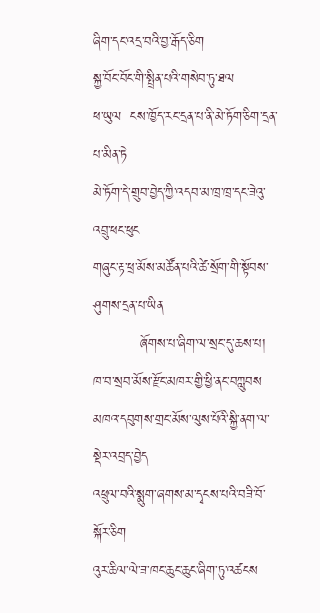ཞིག་དང་འདྲ་བའི་བྱ་རྒོད་ཅིག
སྐྱ་བོང་བོང་གི་སྤྲིན་པའི་གསེབ་ཏུ་ཐལ
ཕ་ཡུལ  ངས་ཁྱོད་རང་དྲན་པ་ནི་མེ་ཏོག་ཅིག་དྲན་པ་མིན་ཏེ
མེ་ཏོག་དེ་གྲུབ་བྱེད་ཀྱི་འདབ་མ་ཁྲ་ཁྲ་དང་ཟེའུ་འབྲུ་ཕང་ཕུང
གཞུང་རྟ་ཕྲ་མོས་མཚོན་པའི་ཚེ་སྲོག་གི་སྟོབས་ཤུགས་དྲན་པ་ཡིན
          ཞོགས་པ་ཞིག་ལ་སྲང་དུ་ཆས་པ།
ཁ་བ་སྲབ་མོས་རྫོང་མཁར་གྱི་ཕྱི་ནང་བཀླུབས
མཁའ་དབུགས་གྲང་མོས་ལུས་པོའི་སྐྱི་ནག་ལ་སྡེར་འབྲད་བྱེད
འཕྲུལ་བའི་སྨུག་ཞགས་མ་དྭངས་པའི་བཟི་བོ་སྐོར་ཅིག
འུར་ཆིལ་ལེ་ཟ་ཁང་ཆུང་ཆུང་ཞིག་ཏུ་འཚངས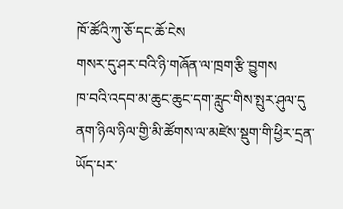ཁོ་ཚོའི་ཀུ་ཅོ་དང་ཆོ་ངེས
གསར་དུ་ཤར་བའི་ཉི་གཞོན་ལ་ཁྲག་རྩི་བྱུགས
ཁ་བའི་འདབ་མ་ཆུང་ཆུང་དག་རླུང་གིས་སྤུར་ཤུལ་དུ
ནག་ཉིལ་ཉིལ་གྱི་མི་ཚོགས་ལ་མཛེས་སྡུག་གི་ཕྱིར་དྲན་ཡོད་པར་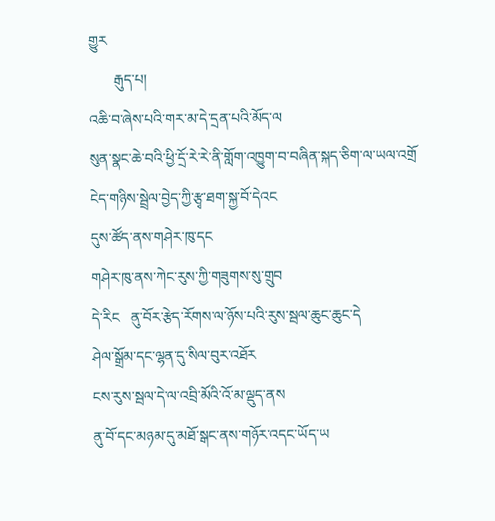གྱུར
       རྒུད་པ།
འཆི་བ་ཞེས་པའི་གར་མ་དེ་དྲན་པའི་མོད་ལ
སུན་སྣང་ཆེ་བའི་ཕྱི་དྲོ་རེ་རེ་ནི་གློག་འཁྱུག་བ་བཞིན་སྐད་ཅིག་ལ་ཡལ་འགྲོ
ངེད་གཉིས་སྦྲེལ་བྱེད་ཀྱི་རྩྭ་ཐག་སྐྱ་བོ་དེའང
དུས་ཚོད་ནས་གཤེར་ཁུ་དང
གཤེར་ཁུ་ནས་ཀེང་རུས་ཀྱི་གཟུགས་སུ་གྲུབ
དེ་རིང   ནུ་བོར་རྩེད་རོགས་ལ་ཉོས་པའི་རུས་སྦལ་ཆུང་ཆུང་དེ
ཤེལ་སྒྲོམ་དང་ལྷན་དུ་སིལ་བུར་འཐོར
ངས་རུས་སྦལ་དེ་ལ་འབྲི་མོའི་འོ་མ་ལྡུད་ནས
ནུ་བོ་དང་མཉམ་དུ་མཐོ་སྒང་ནས་གཉོར་འདང་ཡོད་ཡ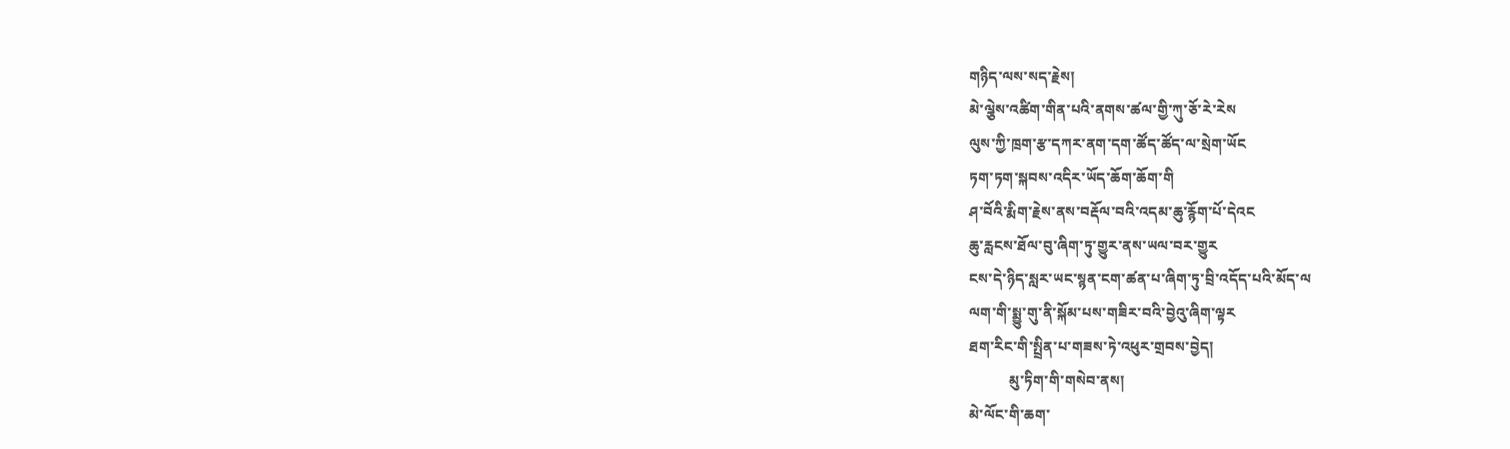གཉིད་ལས་སད་རྗེས།
མེ་ལྕེས་འཚིག་གིན་པའི་ནགས་ཚལ་གྱི་ཀུ་ཅོ་རེ་རེས
ལུས་ཀྱི་ཁྲག་རྩ་དཀར་ནག་དག་ཚོད་ཚོད་ལ་སྲེག་ཡོང
ཏག་ཏག་སྐབས་འདིར་ཡོད་ཆོག་ཆོག་གི
ཤ་བོའི་རྨིག་རྗེས་ནས་བརྡོལ་བའི་འདམ་ཆུ་རྙོག་པོ་དེའང
ཆུ་རླངས་ཐོལ་བུ་ཞིག་ཏུ་གྱུར་ནས་ཡལ་བར་གྱུར
ངས་དེ་ཉིད་སླར་ཡང་སྙན་ངག་ཚན་པ་ཞིག་ཏུ་བྲི་འདོད་པའི་མོད་ལ
ལག་གི་སྨྱུ་གུ་ནི་སྐོམ་པས་གཟིར་བའི་བྱེའུ་ཞིག་ལྟར
ཐག་རིང་གི་སྤྲིན་པ་གཟས་ཏེ་འཕུར་གྲབས་བྱེད།
           མུ་ཏིག་གི་གསེབ་ནས།
མེ་ལོང་གི་ཆག་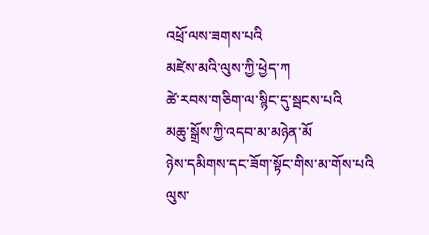འཕྲོ་ལས་ཟགས་པའི
མཛེས་མའི་ལུས་ཀྱི་ཕྱེད་ཀ
ཚེ་རབས་གཅིག་ལ་སྙིང་དུ་སྦངས་པའི
མཆུ་སྒྲོས་ཀྱི་འདབ་མ་མཉེན་མོ
ཉེས་དམིགས་དང་ཟོག་སྟོང་གིས་མ་གོས་པའི
ལུས་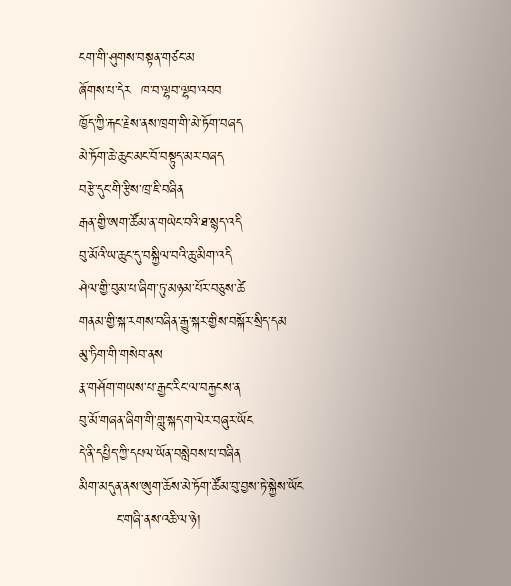ངག་གི་ཤུགས་བསྟན་གཙང་མ
ཞོགས་པ་དེར  ཁ་བ་ལྷབ་ལྷབ་འབབ
ཁྱོད་ཀྱི་རྐང་རྗེས་ནས་ཁྲག་གི་མེ་ཏོག་བཞད
མེ་ཏོག་ཆེ་ཆུང་མང་བོ་བསྟུད་མར་བཞད
བརྩེ་དུང་གི་རྩིས་ཁྲ་ཇི་བཞིན
རྒན་གྱི་ཨག་ཚོམ་ན་གཡེང་བའི་ཐ་སྙད་འདི
བུ་མོའི་ཡ་ཆུང་དུ་བསྐྱིལ་བའི་ཆུ་མིག་འདི
ཤེལ་གྱི་བུམ་པ་ཞིག་ཏུ་མཉམ་པོར་བཅུས་ཚེ
གནམ་གྱི་སྐ་རགས་བཞིན་རྒྱུ་སྐར་གྱིས་བསྐོར་སྲིད་དམ
མུ་ཏིག་གི་གསེབ་ནས
རྣ་གཤོག་གཡས་པ་རྒྱང་རིང་ལ་བརྐྱངས་ན
བུ་མོ་གཞན་ཞིག་གི་གླུ་སྐད་ག་ལེར་བཞུར་ཡོང
དེ་ནི་དཔྱིད་ཀྱི་དཔལ་ཡོན་བསླེབས་པ་བཞིན
མིག་མདུན་ནས་ཨུག་ཆོས་མེ་ཏོག་ཚོམ་བུ་བྱས་ཏེ་སྐྱེས་ཡོང
        ང་གཞི་ནས་འཆི་ལ་ཉེ།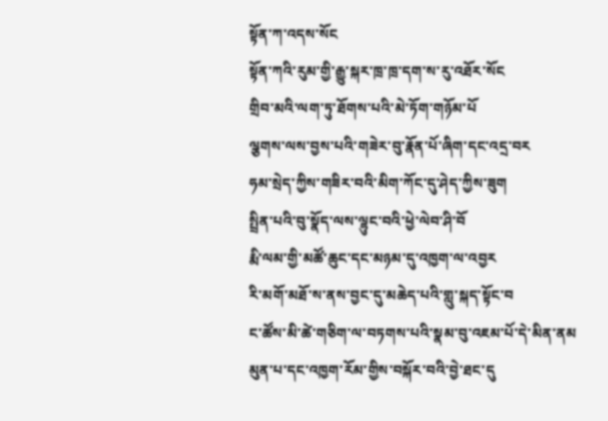སྟོན་ཀ་འདས་སོང
སྟོན་ཀའི་རུམ་གྱི་རྒྱུ་སྐར་ཁྲ་ཁྲ་དག་ས་རུ་འཐོར་སོང
གྲིབ་མའི་ལག་ཏུ་ཐོགས་པའི་མེ་ཏོག་གཉོམ་པོ
ལྕགས་ལས་བྱས་པའི་གཟེར་བུ་རྣོན་པོ་ཞིག་དང་འདྲ་བར
ཧམ་སྲེད་ཀྱིས་གཟིར་བའི་མིག་ཀོང་དུ་ཤེད་ཀྱིས་ཟུག
སྤྲིན་པའི་བུ་སྣོད་ལས་ལྷུང་བའི་ཕྱེ་ལེབ་ཤི་བོ
རྨི་ལམ་གྱི་མཚོ་ཆུང་དང་མཉམ་དུ་འཁྱག་ལ་འབྱར
རི་མགོ་མཐོ་ས་ནས་བྱང་དུ་མཆེད་པའི་གླུ་སྐད་སྟོང་བ
ང་ཚོས་མི་ཚེ་གཅིག་ལ་བཏགས་པའི་སྣམ་བུ་འཇམ་པོ་དེ་མིན་ནམ
མུན་པ་དང་འཁྱག་རོམ་གྱིས་བསྐོར་བའི་བྱེ་ཐང་དུ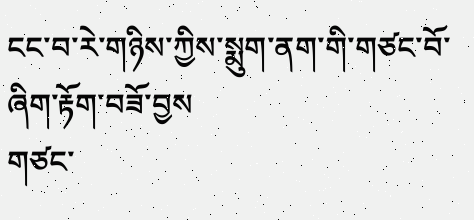ངང་བ་རེ་གཉིས་ཀྱིས་སྨུག་ནག་གི་གཙང་བོ་ཞིག་རྟོག་བཟོ་བྱས
གཙང་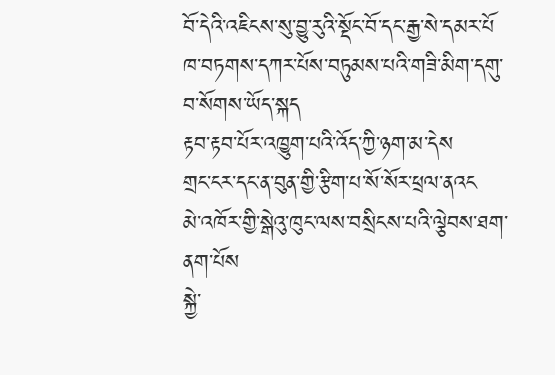བོ་དེའི་འཇིངས་སུ་བྱུ་རུའི་སྡོང་བོ་དང་རྒྱ་སེ་དམར་པོ
ཁ་བཏགས་དཀར་པོས་བཏུམས་པའི་གཟི་མིག་དགུ་བ་སོགས་ཡོད་སྐད
རྟབ་རྟབ་པོར་འཁྱུག་པའི་འོད་ཀྱི་ཉག་མ་དེས
གྲང་ངར་དང་ན་བུན་གྱི་རྩིག་པ་སོ་སོར་ཕྲལ་ནའང
མེ་འཁོར་གྱི་སྒེའུ་ཁུང་ལས་བསྲིངས་པའི་ལྕེབས་ཐག་ནག་པོས
སྐྱེ་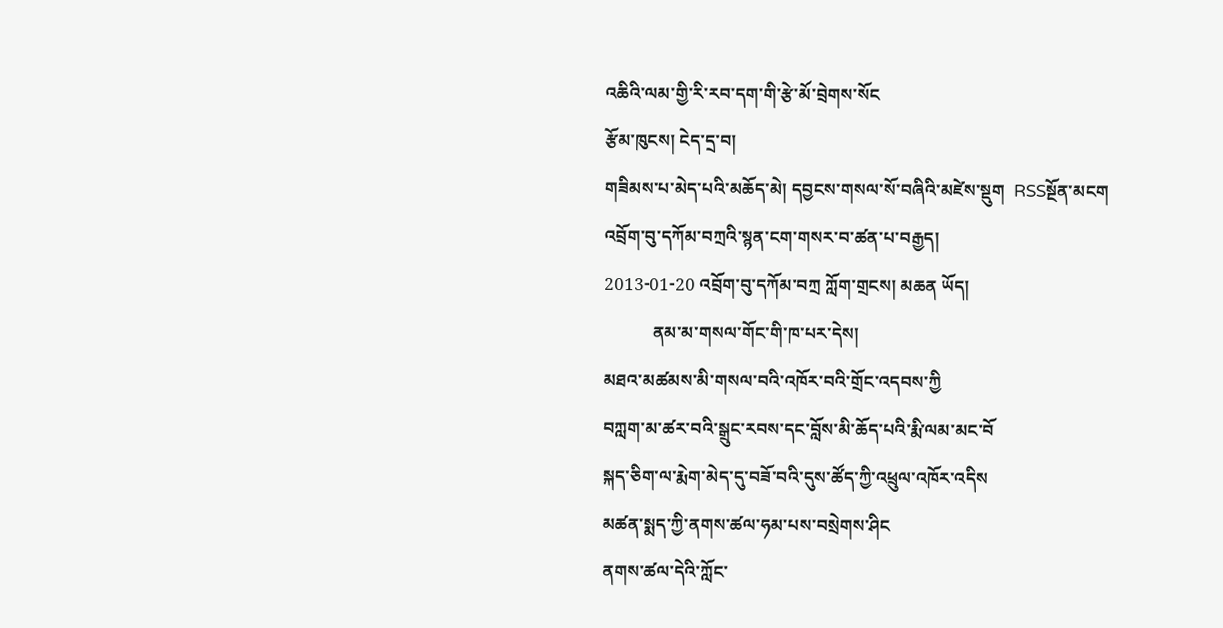འཆིའི་ལམ་གྱི་རི་རབ་དག་གི་རྩེ་མོ་བྲེགས་སོང
རྩོམ་ཁུངས། ངེད་དྲ་བ།
གཟིམས་པ་མེད་པའི་མཆོད་མེ། དབྱངས་གསལ་སོ་བཞིའི་མཛེས་སྡུག  RSSསྔོན་མངག
འབྲོག་བུ་དཀོམ་བཀྲའི་སྙན་ངག་གསར་བ་ཚན་པ་བརྒྱད།
2013-01-20 འབྲོག་བུ་དཀོམ་བཀྲ ཀློག་གྲངས། མཆན ཡོད།
           ནམ་མ་གསལ་གོང་གི་ཁ་པར་དེས།
མཐའ་མཚམས་མི་གསལ་བའི་འཁོར་བའི་གྲོང་འདབས་ཀྱི
བཀླག་མ་ཚར་བའི་སྒྲུང་རབས་དང་བློས་མི་ཆོད་པའི་རྨི་ལམ་མང་བོ
སྐད་ཅིག་ལ་རྨེག་མེད་དུ་བཟོ་བའི་དུས་ཚོད་ཀྱི་འཕྲུལ་འཁོར་འདིས
མཚན་སྨད་ཀྱི་ནགས་ཚལ་ཧམ་པས་བསྲེགས་ཤིང
ནགས་ཚལ་དེའི་ཀློང་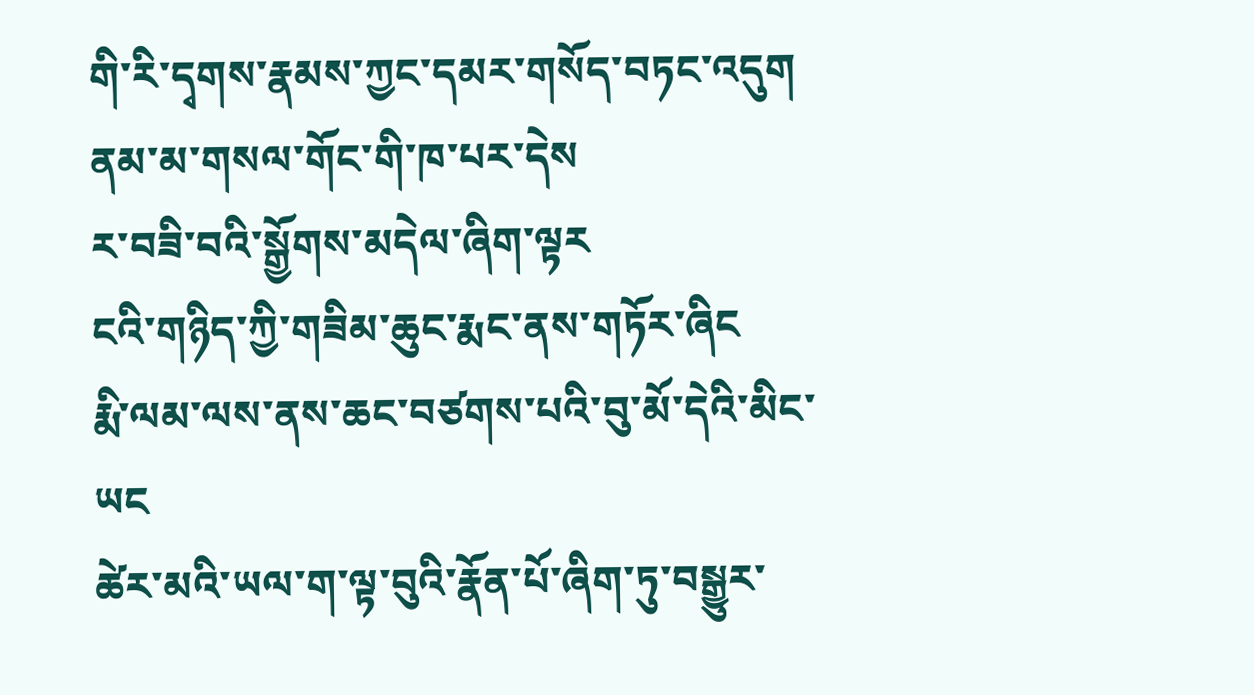གི་རི་དྭགས་རྣམས་ཀྱང་དམར་གསོད་བཏང་འདུག
ནམ་མ་གསལ་གོང་གི་ཁ་པར་དེས
ར་བཟི་བའི་སྒྱོགས་མདེལ་ཞིག་ལྟར
ངའི་གཉིད་ཀྱི་གཟིམ་ཆུང་རྨང་ནས་གཏོར་ཞིང
རྨི་ལམ་ལས་ནས་ཆང་བཙགས་པའི་བུ་མོ་དེའི་མིང་ཡང
ཚེར་མའི་ཡལ་ག་ལྟ་བུའི་རྣོན་པོ་ཞིག་ཏུ་བསྒྱུར་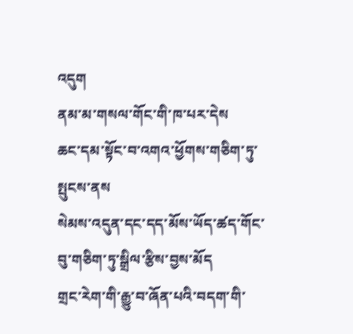འདུག
ནམ་མ་གསལ་གོང་གི་ཁ་པར་དེས
ཆང་དམ་སྟོང་བ་འགའ་ཕྱོགས་གཅིག་ཏུ་སྤུངས་ནས
སེམས་འདུན་དང་དད་མོས་ཡོད་ཚད་གོང་བུ་གཅིག་ཏུ་སྒྲིལ་རྩིས་བྱས་མོད
གྲང་རེག་གི་རྒྱུ་བ་ཞོན་པའི་བདག་གི་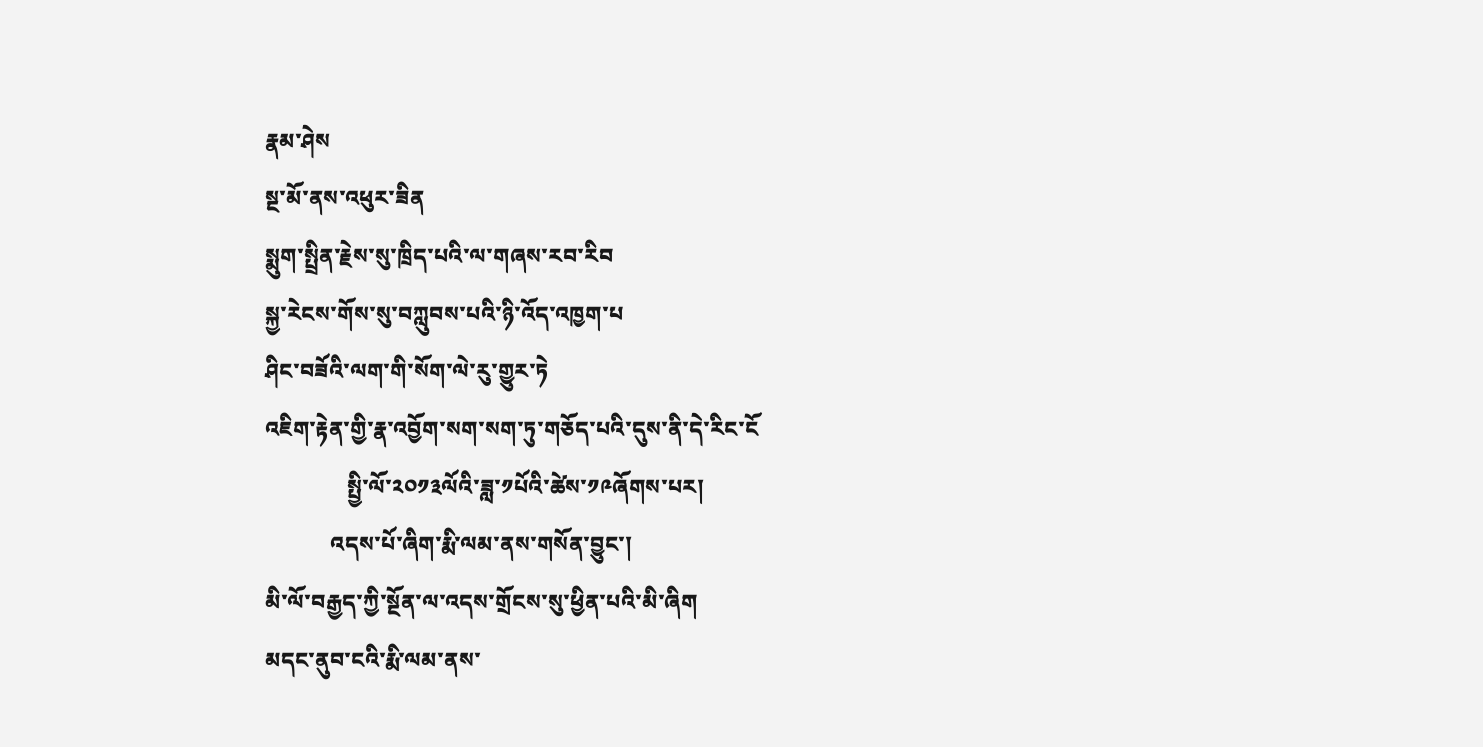རྣམ་ཤེས
སྔ་མོ་ནས་འཕུར་ཟིན
སྨུག་སྤྲིན་རྗེས་སུ་ཁྲིད་པའི་ལ་གཞས་རབ་རིབ
སྐྱ་རེངས་གོས་སུ་བཀླུབས་པའི་ཉི་འོད་འཁྱག་པ
ཤིང་བཟོའི་ལག་གི་སོག་ལེ་རུ་གྱུར་ཏེ
འཇིག་རྟེན་གྱི་རྣ་འབྱོག་སག་སག་ཏུ་གཅོད་པའི་དུས་ནི་དེ་རིང་ངོ
               སྤྱི་ལོ་༢༠༡༣ལོའི་ཟླ་༡པོའི་ཚེས་༡༩ཞོགས་པར།
            འདས་པོ་ཞིག་རྨི་ལམ་ནས་གསོན་བྱུང་།
མི་ལོ་བརྒྱད་ཀྱི་སྔོན་ལ་འདས་གྲོངས་སུ་ཕྱིན་པའི་མི་ཞིག
མདང་ནུབ་ངའི་རྨི་ལམ་ནས་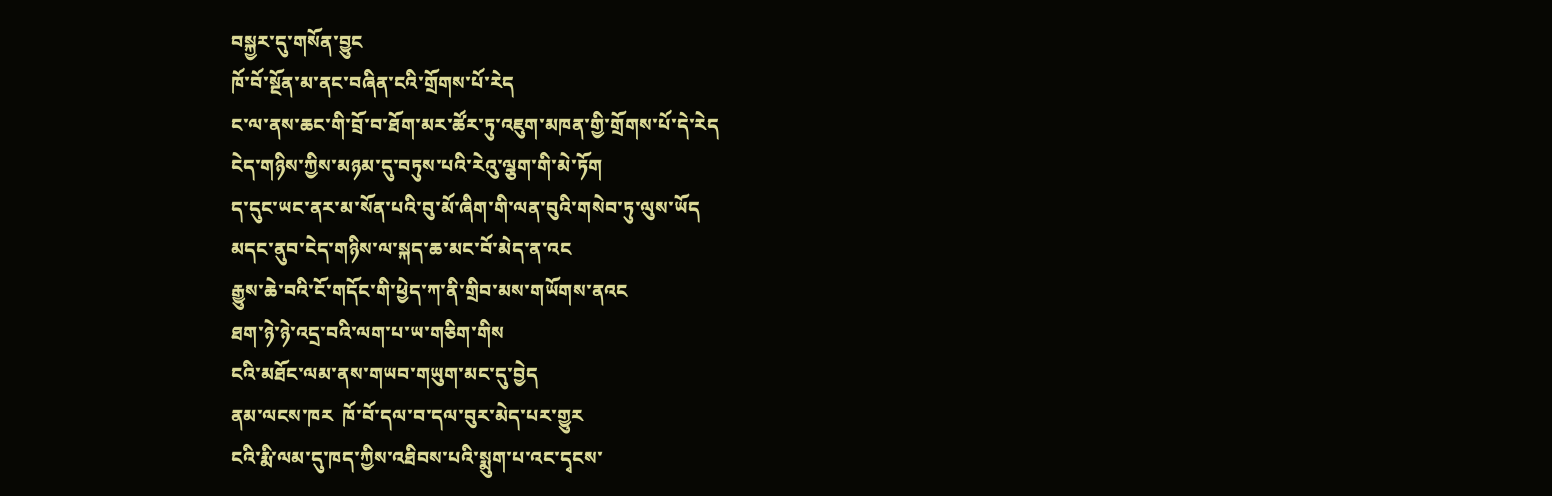བསྐྱར་དུ་གསོན་བྱུང
ཁོ་བོ་སྔོན་མ་ནང་བཞིན་ངའི་གྲོགས་པོ་རེད
ང་ལ་ནས་ཆང་གི་བྲོ་བ་ཐོག་མར་ཚོར་ཏུ་འཇུག་མཁན་གྱི་གྲོགས་པོ་དེ་རེད
ངེད་གཉིས་ཀྱིས་མཉམ་དུ་བཏུས་པའི་རེའུ་ལྕག་གི་མེ་ཏོག
ད་དུང་ཡང་ནར་མ་སོན་པའི་བུ་མོ་ཞིག་གི་ལན་བུའི་གསེབ་ཏུ་ལུས་ཡོད
མདང་ནུབ་ངེད་གཉིས་ལ་སྐད་ཆ་མང་བོ་མེད་ན་འང
རྒྱུས་ཆེ་བའི་ངོ་གདོང་གི་ཕྱེད་ཀ་ནི་གྲིབ་མས་གཡོགས་ནའང
ཐག་ཉེ་ཉེ་འདྲ་བའི་ལག་པ་ཡ་གཅིག་གིས
ངའི་མཐོང་ལམ་ནས་གཡབ་གཡུག་མང་དུ་བྱེད
ནམ་ལངས་ཁར  ཁོ་བོ་དལ་བ་དལ་བུར་མེད་པར་གྱུར
ངའི་རྨི་ལམ་དུ་ཁད་ཀྱིས་འཐིབས་པའི་སྨུག་པ་འང་དྭངས་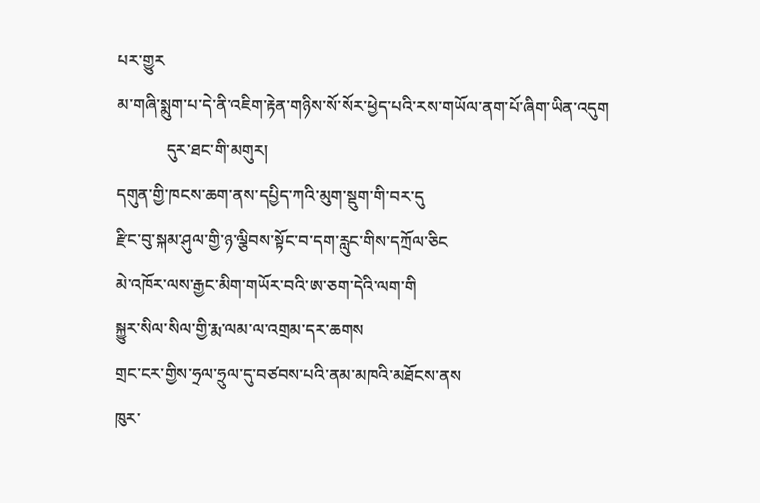པར་གྱུར
མ་གཞི་སྨུག་པ་དེ་ནི་འཇིག་རྟེན་གཉིས་སོ་སོར་ཕྱེད་པའི་རས་གཡོལ་ནག་པོ་ཞིག་ཡིན་འདུག
            དུར་ཐང་གི་མགུར།
དགུན་གྱི་ཁངས་ཆག་ནས་དཔྱིད་ཀའི་མུག་སྡུག་གི་བར་དུ
རྫིང་བུ་སྐམ་ཤུལ་གྱི་ཉ་ལྕིབས་སྟོང་བ་དག་རླུང་གིས་དཀྲོལ་ཅིང
མེ་འཁོར་ལས་རྒྱང་མིག་གཡོར་བའི་ཨ་ཅག་དེའི་ལག་གི
སྐྱུར་སིལ་སིལ་གྱི་རྨ་ལམ་ལ་འགྲམ་དར་ཆགས
གྲང་ངར་གྱིས་ཧྲལ་ཧྲུལ་དུ་བཙབས་པའི་ནམ་མཁའི་མཐོངས་ནས
ཁུར་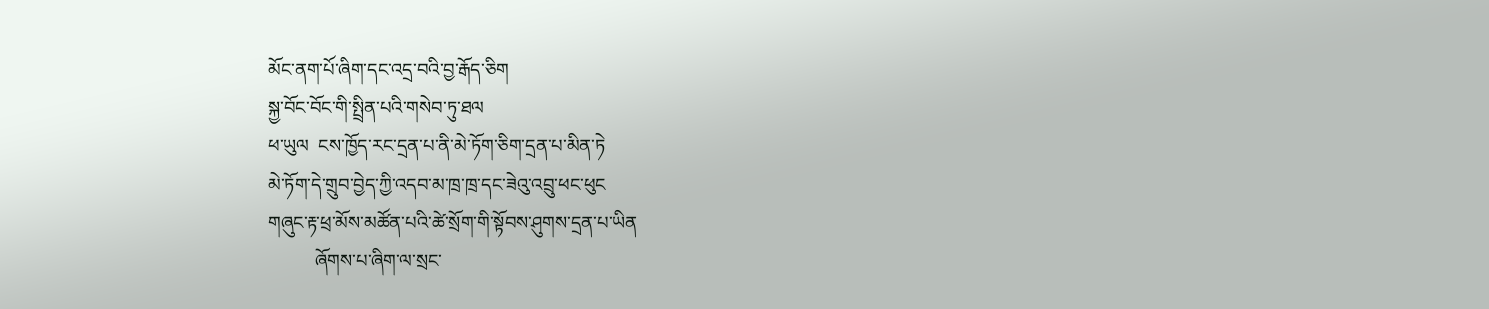མོང་ནག་པོ་ཞིག་དང་འདྲ་བའི་བྱ་རྒོད་ཅིག
སྐྱ་བོང་བོང་གི་སྤྲིན་པའི་གསེབ་ཏུ་ཐལ
ཕ་ཡུལ  ངས་ཁྱོད་རང་དྲན་པ་ནི་མེ་ཏོག་ཅིག་དྲན་པ་མིན་ཏེ
མེ་ཏོག་དེ་གྲུབ་བྱེད་ཀྱི་འདབ་མ་ཁྲ་ཁྲ་དང་ཟེའུ་འབྲུ་ཕང་ཕུང
གཞུང་རྟ་ཕྲ་མོས་མཚོན་པའི་ཚེ་སྲོག་གི་སྟོབས་ཤུགས་དྲན་པ་ཡིན
          ཞོགས་པ་ཞིག་ལ་སྲང་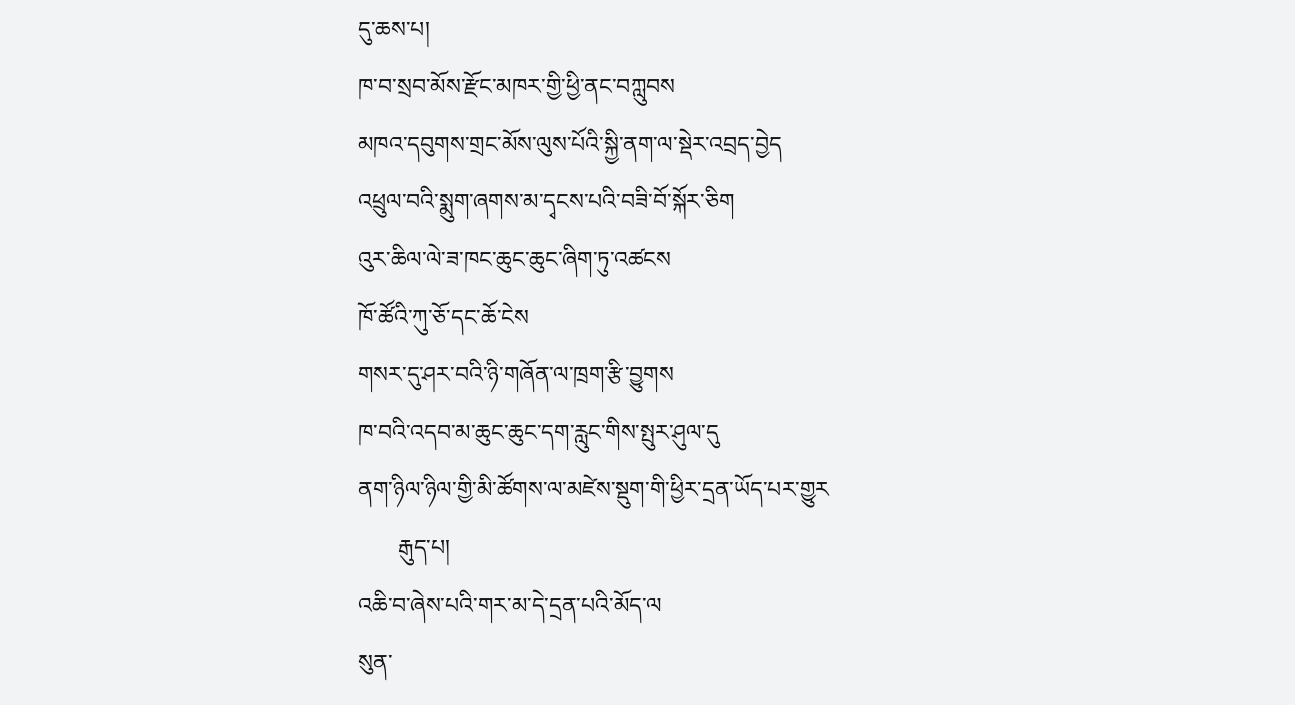དུ་ཆས་པ།
ཁ་བ་སྲབ་མོས་རྫོང་མཁར་གྱི་ཕྱི་ནང་བཀླུབས
མཁའ་དབུགས་གྲང་མོས་ལུས་པོའི་སྐྱི་ནག་ལ་སྡེར་འབྲད་བྱེད
འཕྲུལ་བའི་སྨུག་ཞགས་མ་དྭངས་པའི་བཟི་བོ་སྐོར་ཅིག
འུར་ཆིལ་ལེ་ཟ་ཁང་ཆུང་ཆུང་ཞིག་ཏུ་འཚངས
ཁོ་ཚོའི་ཀུ་ཅོ་དང་ཆོ་ངེས
གསར་དུ་ཤར་བའི་ཉི་གཞོན་ལ་ཁྲག་རྩི་བྱུགས
ཁ་བའི་འདབ་མ་ཆུང་ཆུང་དག་རླུང་གིས་སྤུར་ཤུལ་དུ
ནག་ཉིལ་ཉིལ་གྱི་མི་ཚོགས་ལ་མཛེས་སྡུག་གི་ཕྱིར་དྲན་ཡོད་པར་གྱུར
       རྒུད་པ།
འཆི་བ་ཞེས་པའི་གར་མ་དེ་དྲན་པའི་མོད་ལ
སུན་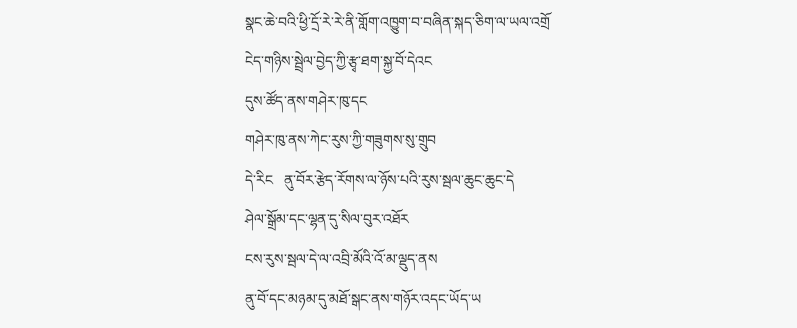སྣང་ཆེ་བའི་ཕྱི་དྲོ་རེ་རེ་ནི་གློག་འཁྱུག་བ་བཞིན་སྐད་ཅིག་ལ་ཡལ་འགྲོ
ངེད་གཉིས་སྦྲེལ་བྱེད་ཀྱི་རྩྭ་ཐག་སྐྱ་བོ་དེའང
དུས་ཚོད་ནས་གཤེར་ཁུ་དང
གཤེར་ཁུ་ནས་ཀེང་རུས་ཀྱི་གཟུགས་སུ་གྲུབ
དེ་རིང   ནུ་བོར་རྩེད་རོགས་ལ་ཉོས་པའི་རུས་སྦལ་ཆུང་ཆུང་དེ
ཤེལ་སྒྲོམ་དང་ལྷན་དུ་སིལ་བུར་འཐོར
ངས་རུས་སྦལ་དེ་ལ་འབྲི་མོའི་འོ་མ་ལྡུད་ནས
ནུ་བོ་དང་མཉམ་དུ་མཐོ་སྒང་ནས་གཉོར་འདང་ཡོད་ཡ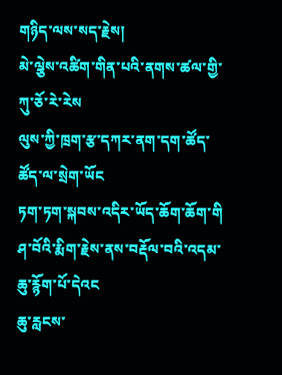གཉིད་ལས་སད་རྗེས།
མེ་ལྕེས་འཚིག་གིན་པའི་ནགས་ཚལ་གྱི་ཀུ་ཅོ་རེ་རེས
ལུས་ཀྱི་ཁྲག་རྩ་དཀར་ནག་དག་ཚོད་ཚོད་ལ་སྲེག་ཡོང
ཏག་ཏག་སྐབས་འདིར་ཡོད་ཆོག་ཆོག་གི
ཤ་བོའི་རྨིག་རྗེས་ནས་བརྡོལ་བའི་འདམ་ཆུ་རྙོག་པོ་དེའང
ཆུ་རླངས་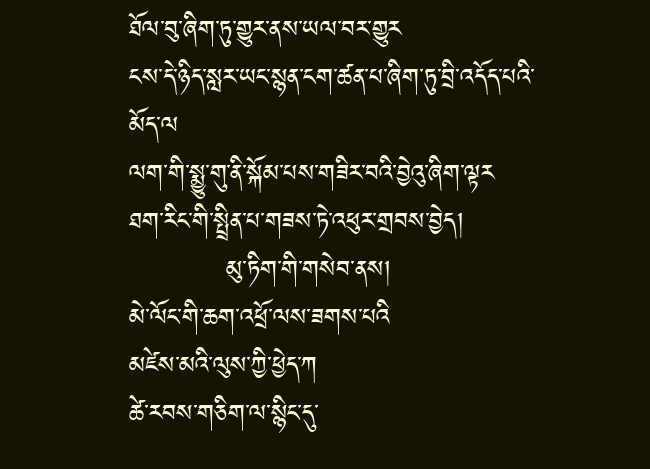ཐོལ་བུ་ཞིག་ཏུ་གྱུར་ནས་ཡལ་བར་གྱུར
ངས་དེ་ཉིད་སླར་ཡང་སྙན་ངག་ཚན་པ་ཞིག་ཏུ་བྲི་འདོད་པའི་མོད་ལ
ལག་གི་སྨྱུ་གུ་ནི་སྐོམ་པས་གཟིར་བའི་བྱེའུ་ཞིག་ལྟར
ཐག་རིང་གི་སྤྲིན་པ་གཟས་ཏེ་འཕུར་གྲབས་བྱེད།
           མུ་ཏིག་གི་གསེབ་ནས།
མེ་ལོང་གི་ཆག་འཕྲོ་ལས་ཟགས་པའི
མཛེས་མའི་ལུས་ཀྱི་ཕྱེད་ཀ
ཚེ་རབས་གཅིག་ལ་སྙིང་དུ་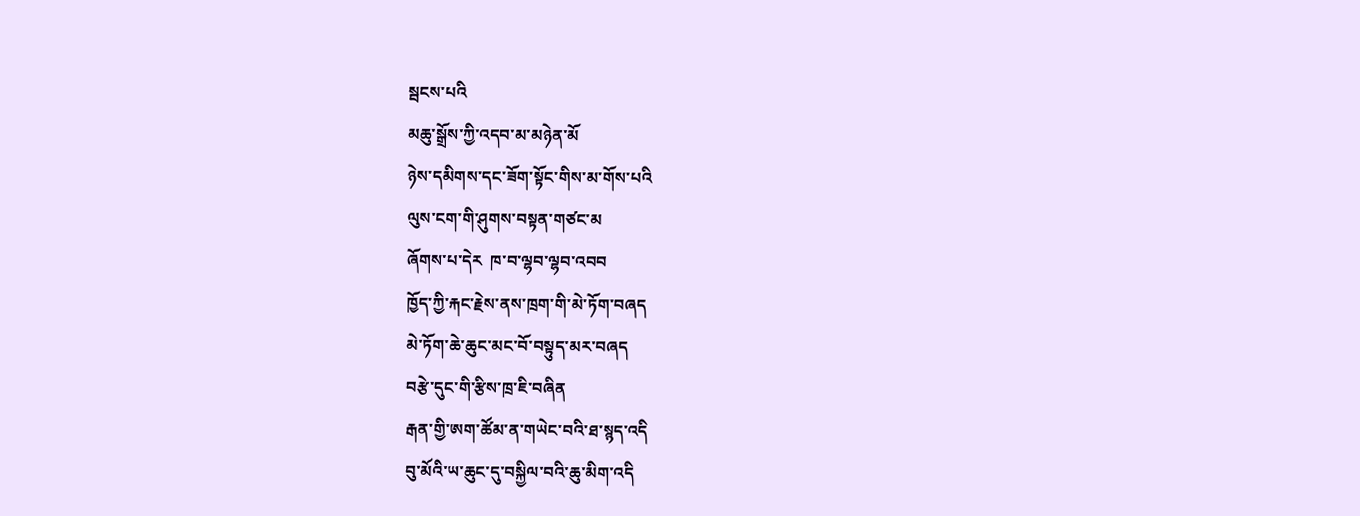སྦངས་པའི
མཆུ་སྒྲོས་ཀྱི་འདབ་མ་མཉེན་མོ
ཉེས་དམིགས་དང་ཟོག་སྟོང་གིས་མ་གོས་པའི
ལུས་ངག་གི་ཤུགས་བསྟན་གཙང་མ
ཞོགས་པ་དེར  ཁ་བ་ལྷབ་ལྷབ་འབབ
ཁྱོད་ཀྱི་རྐང་རྗེས་ནས་ཁྲག་གི་མེ་ཏོག་བཞད
མེ་ཏོག་ཆེ་ཆུང་མང་བོ་བསྟུད་མར་བཞད
བརྩེ་དུང་གི་རྩིས་ཁྲ་ཇི་བཞིན
རྒན་གྱི་ཨག་ཚོམ་ན་གཡེང་བའི་ཐ་སྙད་འདི
བུ་མོའི་ཡ་ཆུང་དུ་བསྐྱིལ་བའི་ཆུ་མིག་འདི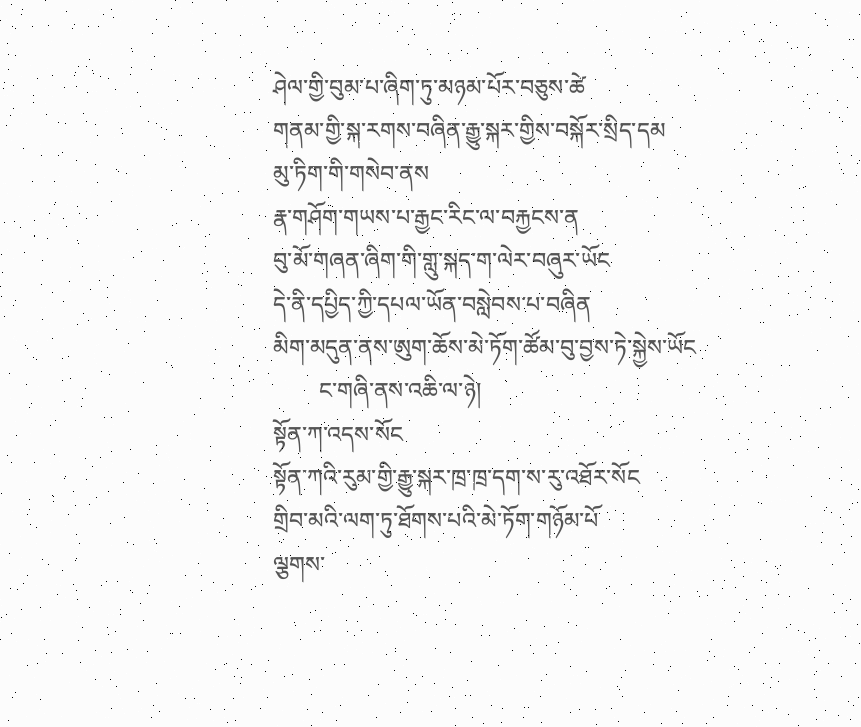ཤེལ་གྱི་བུམ་པ་ཞིག་ཏུ་མཉམ་པོར་བཅུས་ཚེ
གནམ་གྱི་སྐ་རགས་བཞིན་རྒྱུ་སྐར་གྱིས་བསྐོར་སྲིད་དམ
མུ་ཏིག་གི་གསེབ་ནས
རྣ་གཤོག་གཡས་པ་རྒྱང་རིང་ལ་བརྐྱངས་ན
བུ་མོ་གཞན་ཞིག་གི་གླུ་སྐད་ག་ལེར་བཞུར་ཡོང
དེ་ནི་དཔྱིད་ཀྱི་དཔལ་ཡོན་བསླེབས་པ་བཞིན
མིག་མདུན་ནས་ཨུག་ཆོས་མེ་ཏོག་ཚོམ་བུ་བྱས་ཏེ་སྐྱེས་ཡོང
        ང་གཞི་ནས་འཆི་ལ་ཉེ།
སྟོན་ཀ་འདས་སོང
སྟོན་ཀའི་རུམ་གྱི་རྒྱུ་སྐར་ཁྲ་ཁྲ་དག་ས་རུ་འཐོར་སོང
གྲིབ་མའི་ལག་ཏུ་ཐོགས་པའི་མེ་ཏོག་གཉོམ་པོ
ལྕགས་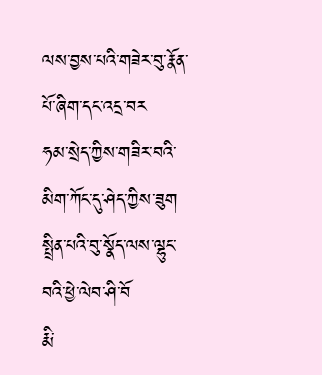ལས་བྱས་པའི་གཟེར་བུ་རྣོན་པོ་ཞིག་དང་འདྲ་བར
ཧམ་སྲེད་ཀྱིས་གཟིར་བའི་མིག་ཀོང་དུ་ཤེད་ཀྱིས་ཟུག
སྤྲིན་པའི་བུ་སྣོད་ལས་ལྷུང་བའི་ཕྱེ་ལེབ་ཤི་བོ
རྨི་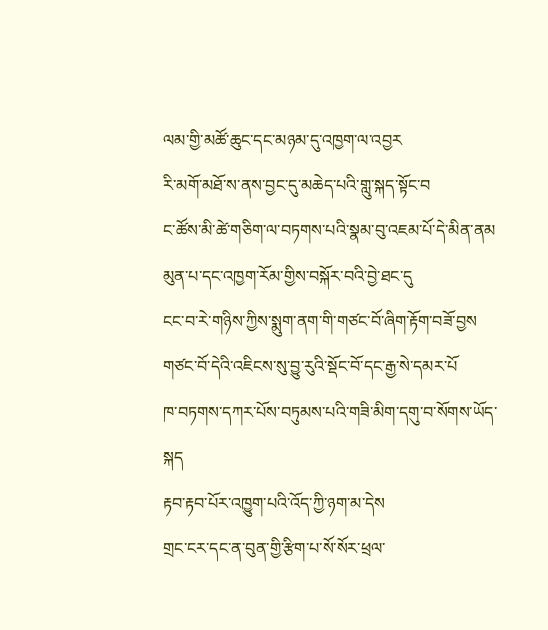ལམ་གྱི་མཚོ་ཆུང་དང་མཉམ་དུ་འཁྱག་ལ་འབྱར
རི་མགོ་མཐོ་ས་ནས་བྱང་དུ་མཆེད་པའི་གླུ་སྐད་སྟོང་བ
ང་ཚོས་མི་ཚེ་གཅིག་ལ་བཏགས་པའི་སྣམ་བུ་འཇམ་པོ་དེ་མིན་ནམ
མུན་པ་དང་འཁྱག་རོམ་གྱིས་བསྐོར་བའི་བྱེ་ཐང་དུ
ངང་བ་རེ་གཉིས་ཀྱིས་སྨུག་ནག་གི་གཙང་བོ་ཞིག་རྟོག་བཟོ་བྱས
གཙང་བོ་དེའི་འཇིངས་སུ་བྱུ་རུའི་སྡོང་བོ་དང་རྒྱ་སེ་དམར་པོ
ཁ་བཏགས་དཀར་པོས་བཏུམས་པའི་གཟི་མིག་དགུ་བ་སོགས་ཡོད་སྐད
རྟབ་རྟབ་པོར་འཁྱུག་པའི་འོད་ཀྱི་ཉག་མ་དེས
གྲང་ངར་དང་ན་བུན་གྱི་རྩིག་པ་སོ་སོར་ཕྲལ་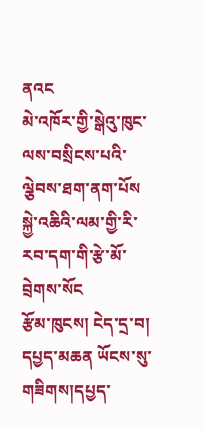ནའང
མེ་འཁོར་གྱི་སྒེའུ་ཁུང་ལས་བསྲིངས་པའི་ལྕེབས་ཐག་ནག་པོས
སྐྱེ་འཆིའི་ལམ་གྱི་རི་རབ་དག་གི་རྩེ་མོ་བྲེགས་སོང
རྩོམ་ཁུངས། ངེད་དྲ་བ།
དཔྱད་མཆན ཡོངས་སུ་གཟིགས།དཔྱད་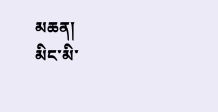མཆན།
མིང་མི་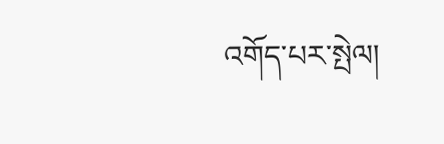འགོད་པར་སྤེལ།